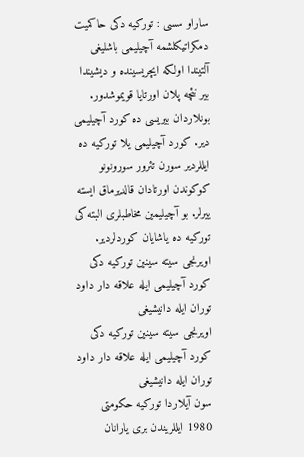ساراو سسی : تورکیه دکی حاکمیت دمکراتیکلشمه آچیلیمی باشلیغی آلتیندا اولکه ایچریسینده و دیشیندا بیر نئچه پلان اورتایا قویموشدور. بونلاردان بیریسی ده کورد آچیلیمی دیر. کورد آچیلیمی يلا تورکیه ده ایللردیر سورن تئرور سورونونو کوکوندن اورتادان قالدیرماق ایسته يیرلر. بو آچیلیمین مخاطبلری البته کی تورکیه ده یاشایان کوردلردیر.
اویرنجی سیته سینین تورکیه دکی کورد آچیلیمی ایله علاقه دار داود توران ایله دانیشیغی
اویرنجی سیته سینین تورکیه دکی کورد آچیلیمی ایله علاقه دار داود توران ایله دانیشیغی
سون آیلاردا تورکیه حکومتی 1980 ایللریندن بری یارانان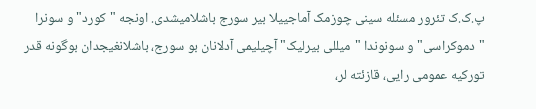پ.ک.ک تئرور مسئله سینی چوزمک آماجییلا بیر سورج باشلامیشدی. اونجه "کورد" و سونرا "دموکراسی" و سونوندا "میللی بیرلیک" آچیلیمی آدلانان بو سورج، باشلانغیجدان بوگونه قدر تورکیه عمومی رایی، قازئته لر،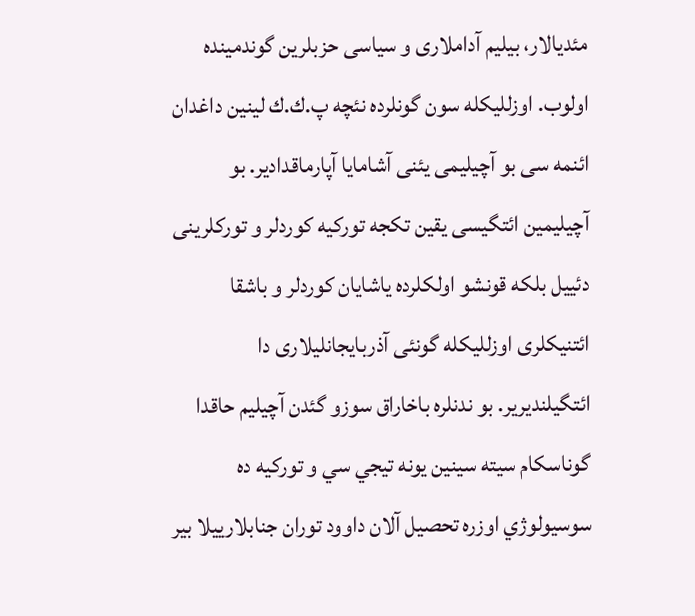مئدیالار، بیلیم آداملاری و سیاسی حزبلرین گوندمینده اولوب. اوزللیکله سون گونلرده نئچه پ.ك.ك لینین داغدان ائنمه سی بو آچیلیمی یئنی آشامایا آپارماقدادیر. بو آچیلیمین ائتگیسی یقین تکجه تورکیه کوردلر و تورکلرینی دئییل بلکه قونشو اولکلرده یاشایان کوردلر و باشقا ائتنیکلری اوزللیکله گونئی آذربایجانلیلاری دا ائتگیلندیریر. بو ندنلره باخاراق سوزو گئدن آچیلیم حاقدا گوناسكام سيته سينين يونه تيجي سي و توركيه ده سوسيولوژي اوزره تحصيل آلان داوود توران جنابلارییلا بیر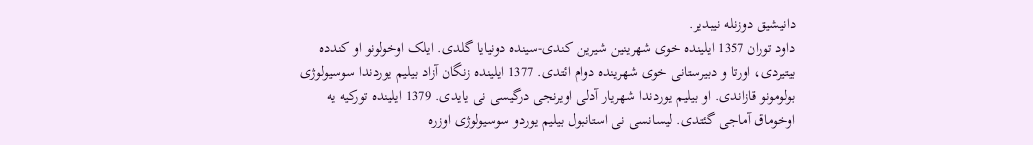دانیشیق دوزنله نیبدیر.
داود توران 1357 ایلینده خوی شهرینین شیرین کندی-سینده دونیایا گلدی. ایلک اوخولونو او کندده بیتیردی، اورتا و دبیرستانی خوی شهرینده دوام ائتدی. 1377 ایلینده زنگان آزاد بیلیم یوردندا سوسیولوژی بولومونو قازاندی. او بیلیم یوردندا شهریار آدلی اویرنجی درگیسی نی یایدی. 1379 ایلینده تورکیه یه اوخوماق آماجی گئتدی. لیسانسی نی استانبول بیلیم یوردو سوسیولوژی اوزره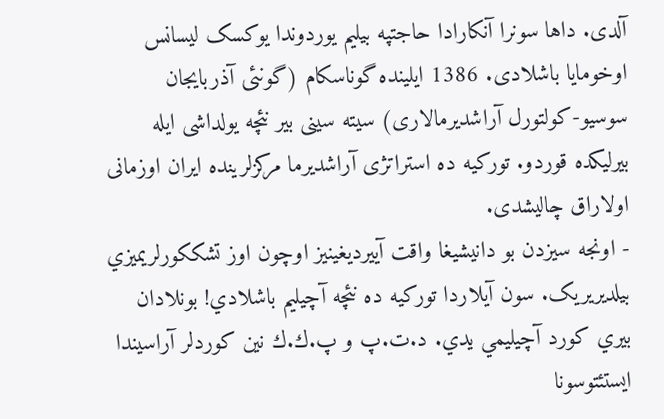آلدی. داها سونرا آنکارادا حاجتپه بیلیم یوردوندا یوکسک لیسانس اوخومایا باشلادی. 1386 ایلینده گوناسکام (گونئی آذربایجان سوسیو-کولتورل آراشدیرمالاری) سیته سینی بیر نئچه یولداشی ایله بیرلیکده قوردو. تورکیه ده استراتژی آراشدیرما مرکزلرینده ایران اوزمانی اولاراق چالیشدی.
- اونجه سيزدن بو دانیشیغا واقت آییرديغينيز اوچون اوز تشككورلريميزي بیلدیریریک. سون آيلاردا توركيه ده نئچه آچيليم باشلادي! بونلادان بيري كورد آچيليمي يدي. د.ت.پ و پ.ك.ك نین کوردلر آراسیندا ایستئتوسونا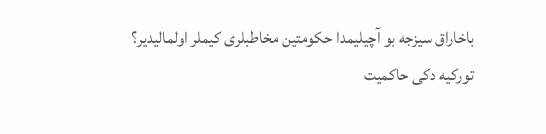باخاراق سیزجه بو آچیلیمدا حکومتین مخاطبلری کیملر اولمالیدیر؟
تورکیه دکی حاکمیت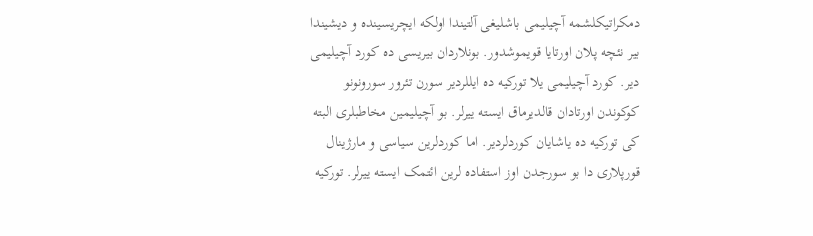دمکراتیکلشمه آچیلیمی باشلیغی آلتیندا اولکه ایچریسینده و دیشیندا بیر نئچه پلان اورتایا قویموشدور. بونلاردان بیریسی ده کورد آچیلیمی دیر. کورد آچیلیمی يلا تورکیه ده ایللردیر سورن تئرور سورونونو کوکوندن اورتادان قالدیرماق ایسته يیرلر. بو آچیلیمین مخاطبلری البته کی تورکیه ده یاشایان کوردلردیر. اما کوردلرین سیاسی و مارژینال قورپلاری دا بو سورجدن اوز استفاده لرین ائتمک ایسته يیرلر. تورکیه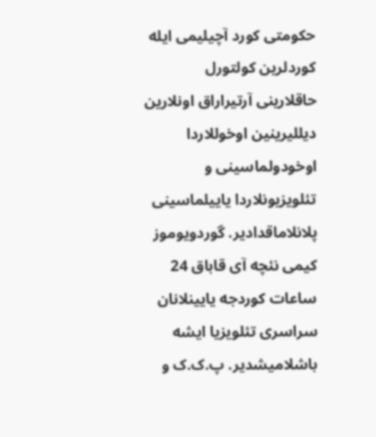حکومتی کورد آچیلیمی ایله کوردلرین کولتورل حاقلارینی آرتیراراق اونلارین دیللیرینین اوخوللاردا اوخودولماسینی و تئلویزیونلاردا یاییلماسینی پلانلاماقدادیر. گوردویوموز کیمی نئچه آی قاباق 24 ساعات کوردجه یایینلانان سراسری تئلویزیا ایشه باشلامیشدیر. پ.ک.ک و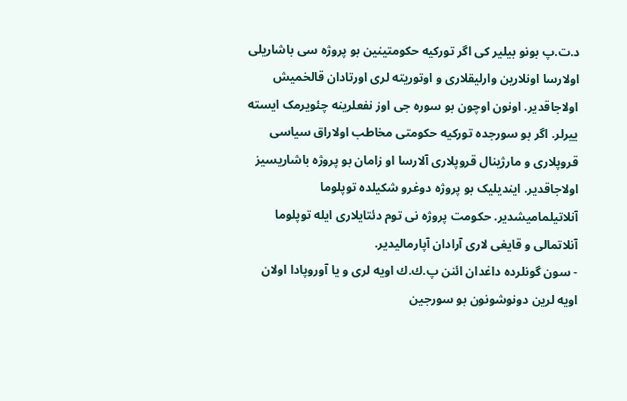د.ت.پ بونو بیلیر کی اگر تورکیه حکومتینین بو پروژه سی باشاریلی اولارسا اونلارین وارلیقلاری و اوتوریته لری اورتادان قالخمیش اولاجاقدیر. اونون اوچون بو سوره جی اوز نفعلرینه چئویرمک ایسته يیرلر. اگر بو سورجده تورکیه حکومتی مخاطب اولاراق سیاسی قروپلاری و مارژینال قروپلاری آلارسا او زامان بو پروژه باشاریسیز اولاجاقدیر. ایندیلیک بو پروژه دوغرو شکیلده توپلوما آنلاتیلمامیشدیر. حکومت پروژه نی توم دئتایلاری ایله توپلوما آنلاتمالی و قایغی لاری آرادان آپارمالیدیر.
- سون گونلرده داغدان ائنن پ.ك.ك اویه لری و یا آوروپادا اولان اويه لرین دونوشونون بو سورجین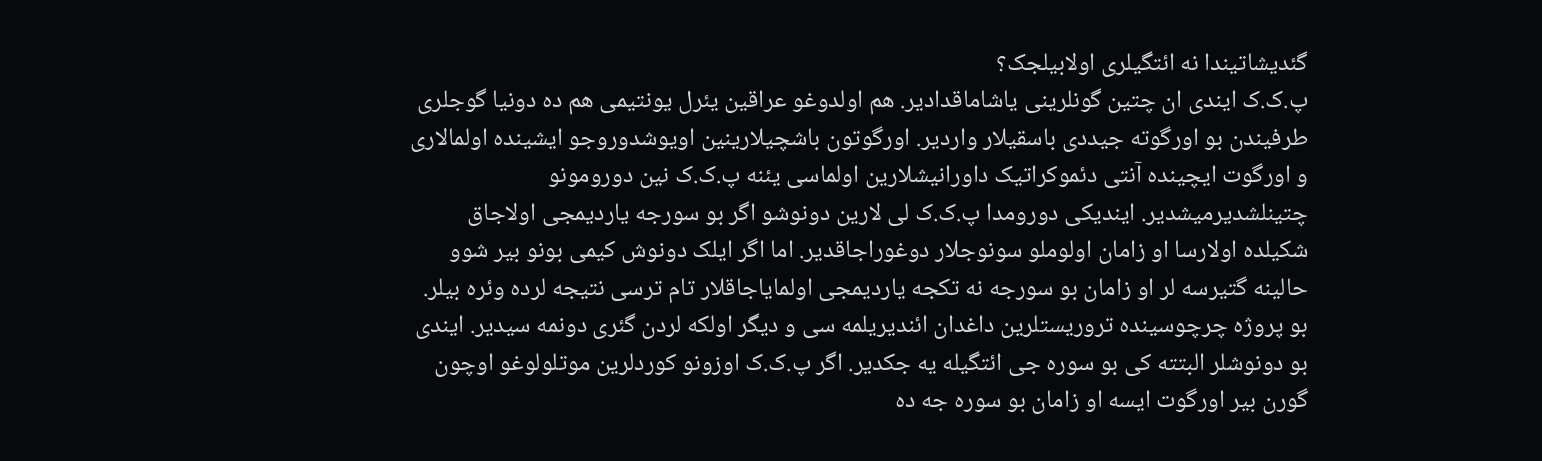گئدیشاتیندا نه ائتگیلری اولابیلجک؟
پ.ک.ک ایندی ان چتین گونلرینی یاشاماقدادیر. هم اولدوغو عراقین یئرل یونتیمی هم ده دونیا گوجلری طرفیندن بو اورگوته جیددی باسقیلار واردیر. اورگوتون باشچیلارینین اویوشدوروجو ایشینده اولمالاری و اورگوت ایچینده آنتی دئموکراتیک داورانیشلارین اولماسی یئنه پ.ک.ک نین دورومونو چتینلشدیرمیشدیر. ایندیکی دورومدا پ.ک.ک لی لارین دونوشو اگر بو سورجه یاردیمجی اولاجاق شکیلده اولارسا او زامان اولوملو سونوجلار دوغوراجاقدیر. اما اگر ایلک دونوش کیمی بونو بیر شوو حالینه گتیرسه لر او زامان بو سورجه نه تکجه یاردیمجی اولمایاجاقلار تام ترسی نتیجه لرده وئره بیلر. بو پروژه چرچوسینده تروریستلرین داغدان ائندیریلمه سی و دیگر اولکه لردن گئری دونمه سیدیر. ایندی بو دونوشلر البتته کی بو سوره جی ائتگیله یه جکدیر. اگر پ.ک.ک اوزونو کوردلرین موتلولوغو اوچون گورن بیر اورگوت ایسه او زامان بو سوره جه ده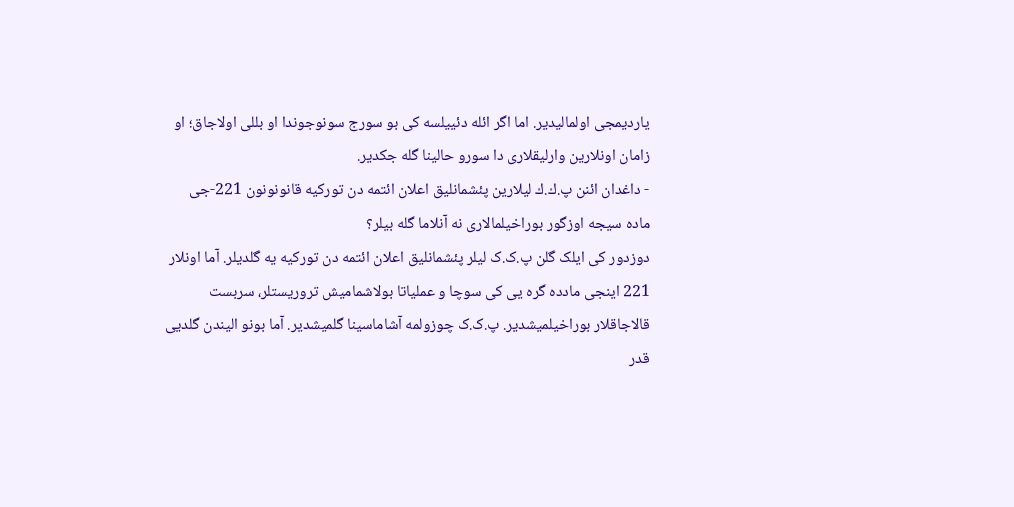یاردیمجی اولمالیدیر. اما اگر ائله دئییلسه کی بو سورج سونوجوندا او بللی اولاجاق؛ او زامان اونلارین وارلیقلاری دا سورو حالینا گله جکدیر.
- داغدان ائنن پ.ك.ك لیلارین پئشمانلیق اعلان ائتمه دن تورکیه قانونونون 221-جی ماده سیجه اوزگور بوراخیلمالاری نه آنلاما گله بیلر؟
دوزدور کی ایلک گلن پ.ک.ک لیلر پئشمانلیق اعلان ائتمه دن تورکیه یه گلدیلر. آما اونلار 221 اینجی مادده گره یی کی سوچا و عملیاتا بولاشمامیش تروریستلر، سربست قالاجاقلار بوراخیلمیشدیر. پ.ک.ک چوزولمه آشاماسینا گلمیشدیر. آما بونو الیندن گلدیی قدر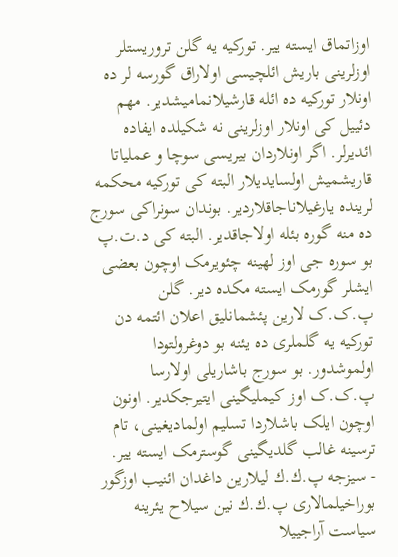اوزاتماق ایسته يیر. تورکیه یه گلن تروریستلر اوزلرینی باریش ائلچیسی اولاراق گورسه لر ده اونلار تورکیه ده ائله قارشیلانمامیشدیر. مهم دئییل کی اونلار اوزلرینی نه شکیلده ایفاده ائدیرلر. اگر اونلاردان بیریسی سوچا و عملیاتا قاریشمیش اولسایدیلار البته کی تورکیه محکمه لرینده یارغیلاناجاقلاردیر. بوندان سونراکی سورج ده منه گوره بئله اولاجاقدیر. البته کی د.ت.پ بو سوره جی اوز لهینه چئویرمک اوچون بعضی ایشلر گورمک ایسته مکده دیر. گلن پ.ک.ک لارین پئشمانلیق اعلان ائتمه دن تورکیه یه گلملری ده یئنه بو دوغرولتودا اولموشدور. بو سورج باشاریلی اولارسا پ.ک.ک اوز کیملیگینی ایتیرجکدیر. اونون اوچون ایلک باشلاردا تسلیم اولمادیغینی، تام ترسینه غالب گلدیگینی گوسترمک ایسته يیر.
- سیزجه پ.ك.ك لیلارین داغدان ائنیب اوزگور بوراخیلمالاری پ.ك.ك نین سیلاح یئرینه سیاست آراجییلا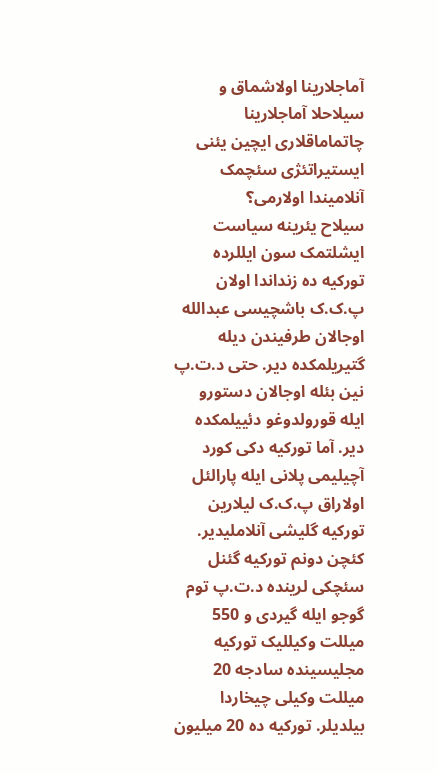آماجلارینا اولاشماق و سیلاحلا آماجلارینا چاتماماقلاری ایچین یئنی ایستیراتئژی سئچمک آنلامیندا اولارمی؟
سیلاح یئرینه سیاست ایشلتمک سون ایللرده تورکیه ده زنداندا اولان پ.ک.ک باشچیسی عبدالله اوجالان طرفیندن دیله گتیریلمکده دیر. حتی د.ت.پ نین بئله اوجالان دستورو ایله قورولدوغو دئییلمکده دیر. آما تورکیه دکی کورد آچیلیمی پلانی ایله پارالئل اولاراق پ.ک.ک ليلارین تورکیه گلیشی آنلاملیدیر. کئچن دونم تورکیه گئنل سئچکی لرینده د.ت.پ توم گوجو ایله گیردی و 550 میللت وکیللیک تورکیه مجلیسینده سادجه 20 میللت وکیلی چیخاردا بیلدیلر. تورکیه ده 20 میلیون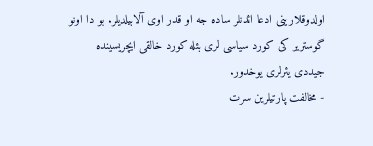اولدوقلارینی ادعا ائدنلر ساده جه او قدر اوی آلابیلدیلر. بو دا اونو گوستریر کی کورد سیاسی لری بئله کورد خالقی ایچریسینده جیددی یئرلری یوخدور.
- مخالفت پارتیلرین سرت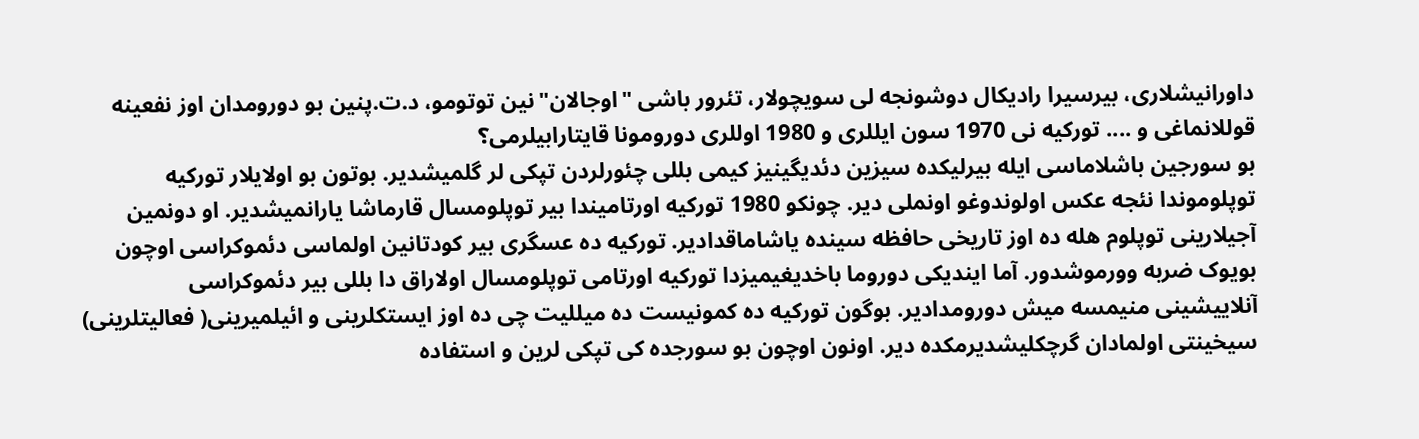داورانیشلاری، بیرسیرا رادیکال دوشونجه لی سویچولار، تئرور باشی "اوجالان"نین توتومو، د.ت.پنین بو دورومدان اوز نفعینه قوللانماغی و .... تورکیه نی 1970 سون ایللری و 1980 اوللری دورومونا قایتارابیلرمی؟
بو سورجین باشلاماسی ایله بیرلیکده سیزین دئدیگینیز کیمی بللی چئورلردن تپکی لر گلمیشدیر. بوتون بو اولایلار تورکیه توپلوموندا نئجه عکس اولوندوغو اونملی دیر. چونکو 1980 تورکیه اورتامیندا بیر توپلومسال قارماشا یارانمیشدیر. او دونمین آجیلارینی توپلوم هله ده اوز تاریخی حافظه سینده یاشاماقدادیر. تورکیه ده عسگری بیر کودتانین اولماسی دئموکراسی اوچون بویوک ضربه وورموشدور. آما ایندیکی دوروما باخدیغیمیزدا تورکیه اورتامی توپلومسال اولاراق دا بللی بیر دئموکراسی آنلاییشینی منیمسه میش دورومدادیر. بوگون تورکیه ده کمونیست ده میللیت چی ده اوز ایستکلرینی و ائیلمیرینی( فعالیتلرینی) سیخینتی اولمادان گرچکلیشدیرمکده دیر. اونون اوچون بو سورجده کی تپکی لرین و استفاده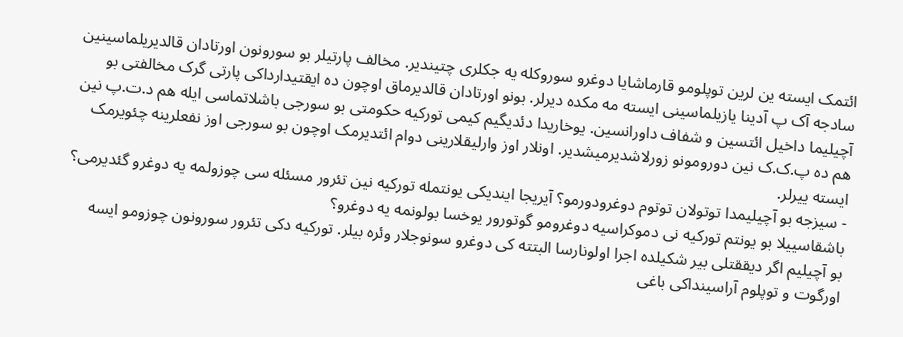ائتمک ایسته ین لرین توپلومو قارماشایا دوغرو سوروکله یه جکلری چتیندیر. مخالف پارتیلر بو سورونون اورتادان قالدیریلماسینین سادجه آک پ آدینا یازیلماسینی ایسته مه مکده دیرلر. بونو اورتادان قالديرماق اوچون ده ایقتیدارداکی پارتی گرک مخالفتی بو آچیلیما داخیل ائتسین و شفاف داورانسین. یوخاریدا دئدیگیم کیمی تورکیه حکومتی بو سورجی باشلاتماسی ایله هم د.ت.پ نین هم ده پ.ک.ک نین دورومونو زورلاشدیرمیشدیر. اونلار اوز وارلیقلارینی دوام ائتدیرمک اوچون بو سورجی اوز نفعلرینه چئویرمک ایسته يیرلر.
- سیزجه بو آچیلیمدا توتولان توتوم دوغرودورمو؟ آیریجا ایندیکی یونتمله تورکیه نین تئرور مسئله سی چوزولمه یه دوغرو گئدیرمی؟ باشقاسيیلا بو یونتم تورکیه نی دموکراسیه دوغرومو گوتورور یوخسا بولونمه يه دوغرو؟
بو آچیلیم اگر دیققتلی بیر شکیلده اجرا اولونارسا البتته كی دوغرو سونوجلار وئره بیلر. تورکیه دکی تئرور سورونون چوزومو ایسه اورگوت و توپلوم آراسینداکی باغی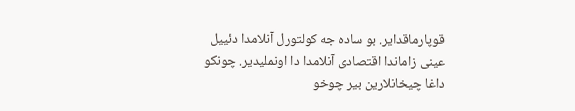قوپارماقدایر. بو ساده جه کولتورل آنلامدا دئییل عینی زاماندا اقتصادی آنلامدا دا اونملیدیر. چونکو داغا چیخانلارین بیر چوخو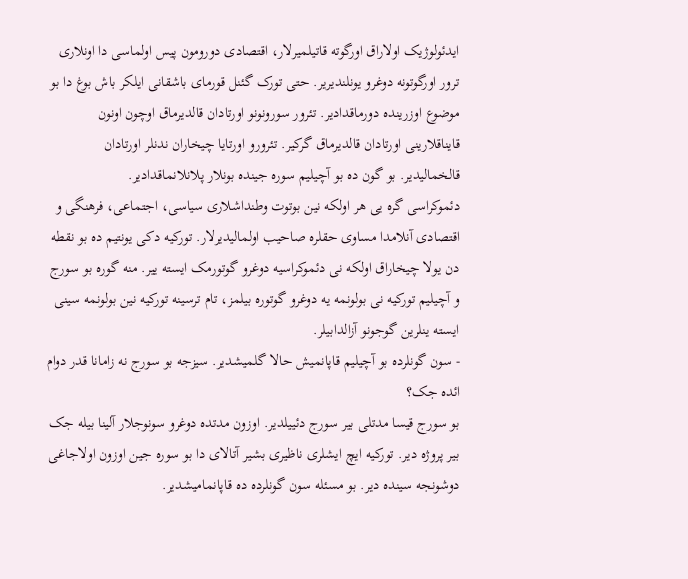ایدئولوژیک اولاراق اورگوته قاتیلمیرلار، اقتصادی دورومون پیس اولماسی دا اونلاری ترور اورگوتونه دوغرو یونلندیریر. حتی تورک گئنل قورمای باشقانی ایلکر باش بوغ دا بو موضوع اوزرینده دورماقدادیر. تئرور سورونونو اورتادان قالدیرماق اوچون اونون قایناقلارینی اورتادان قالدیرماق گرکیر. تئرورو اورتایا چیخاران ندنلر اورتادان قالخمالیدیر. بو گون ده بو آچیلیم سوره جینده بونلار پلانلانماقدادیر.
دئموکراسی گره یی هر اولکه نین بوتوت وطنداشلاری سیاسی، اجتماعی، فرهنگی و اقتصادی آنلامدا مساوی حقلره صاحیب اولماليدیرلار. تورکیه دکی یونتیم ده بو نقطه دن یولا چیخاراق اولکه نی دئموکراسیه دوغرو گوتورمک ایسته يیر. منه گوره بو سورج و آچیلیم تورکیه نی بولونمه یه دوغرو گوتوره بیلمز، تام ترسینه تورکیه نین بولونمه سینی ایسته ینلرین گوجونو آزالدابیلر.
- سون گونلرده بو آچیلیم قاپانمیش حالا گلمیشدیر. سیزجه بو سورج نه زامانا قدر دوام ائده جک؟
بو سورج قیسا مدتلی بیر سورج دئییلدیر. اوزون مدتده دوغرو سونوجلار آلینا بیله جک بیر پروژه دیر. تورکیه ایچ ایشلری ناظیری بشیر آتالای دا بو سوره جین اوزون اولاجاغی دوشونجه سینده دیر. بو مسئله سون گونلرده ده قاپانمامیشدیر.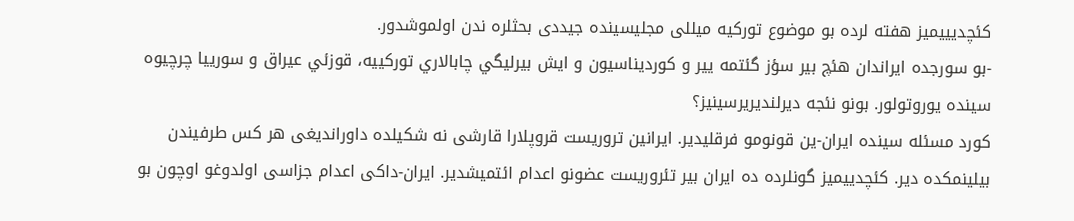کئچدیییمیز هفته لرده بو موضوع تورکیه میللی مجلیسینده جیددی بحثلره ندن اولموشدور.
-بو سورجده ايراندان هئچ بير سؤز گئتمه يير و كورديناسيون و ايش بيرليگي چابالاري توركييه، قوزئي عيراق و سورييا چرچيوه سينده يوروتولور. بونو نئجه ديرلنديريرسينيز؟
کورد مسئله سینده ایران-ین قونومو فرقلیدیر. ایرانین تروریست قروپلارا قارشی نه شکیلده داوراندیغی هر کس طرفیندن بیلینمکده دیر. کئچدییمیز گونلرده ده ایران بیر تئروریست عضونو اعدام ائتمیشدیر. ایران-داکی اعدام جزاسی اولدوغو اوچون بو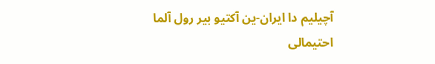آچیلیم دا ایران-ین آکتیو بیر رول آلما احتیمالی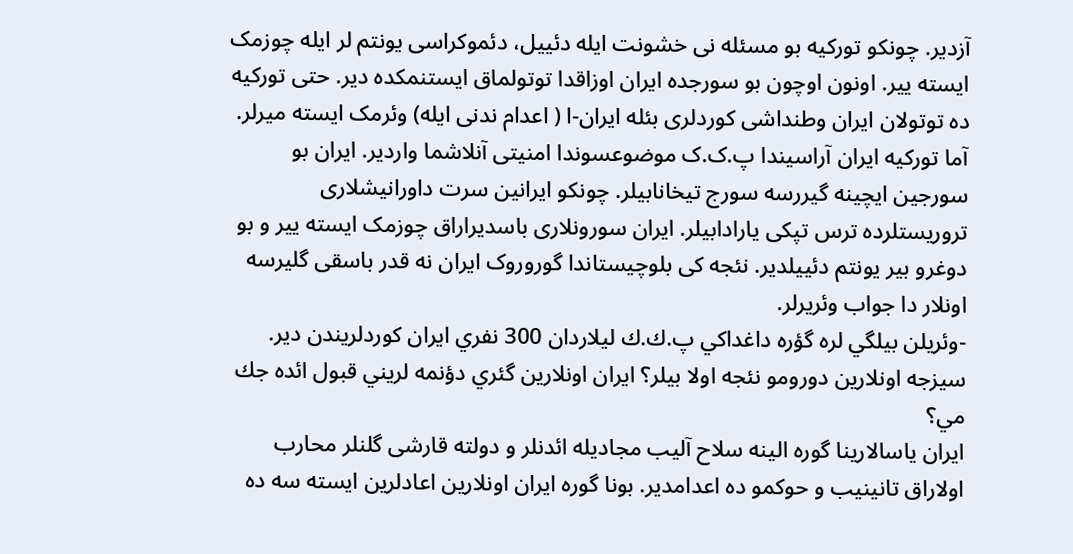آزدیر. چونکو تورکیه بو مسئله نی خشونت ایله دئییل، دئموکراسی یونتم لر ایله چوزمک ایسته يیر. اونون اوچون بو سورجده ایران اوزاقدا توتولماق ایستنمکده دیر. حتی تورکیه ده توتولان ایران وطنداشی کوردلری بئله ایران-ا ( اعدام ندنی ایله) وئرمک ایسته میرلر. آما تورکیه ایران آراسیندا پ.ک.ک موضوعسوندا امنیتی آنلاشما واردیر. ایران بو سورجین ایچینه گیررسه سورج تیخانابیلر. چونکو ایرانین سرت داورانیشلاری تروریستلرده ترس تپکی یارادابیلر. ایران سورونلاری باسدیراراق چوزمک ایسته يیر و بو دوغرو بیر یونتم دئییلدیر. نئجه کی بلوچیستاندا گوروروک ایران نه قدر باسقی گلیرسه اونلار دا جواب وئریرلر.
-وئريلن بيلگي لره گؤره داغداكي پ.ك.ك ليلاردان 300 نفري ايران كوردلريندن دير. سيزجه اونلارين دورومو نئجه اولا بيلر؟ ايران اونلارين گئري دؤنمه لريني قبول ائده جك مي؟
ایران یاسالارینا گوره الینه سلاح آلیب مجاديله ائدنلر و دولته قارشی گلنلر محارب اولاراق تانینیب و حوکمو ده اعدامدیر. بونا گوره ایران اونلارین اعادلرین ایسته سه ده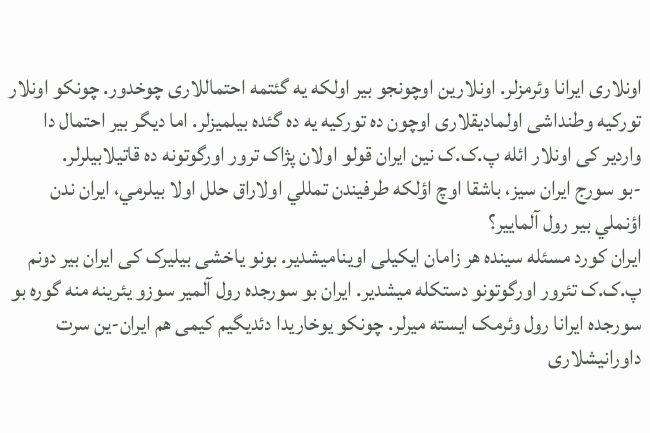اونلاری ایرانا وئرمزلر. اونلارین اوچونجو بیر اولکه یه گئتمه احتماللاری چوخدور. چونکو اونلار تورکیه وطنداشی اولمادیقلاری اوچون ده تورکیه یه ده گئده بیلمیزلر. اما دیگر بیر احتمال دا واردیر کی اونلار ائله پ.ک.ک نین ایران قولو اولان پژاک ترور اورگوتونه ده قاتیلابیلرلر.
-بو سورج ايران سيز، باشقا اوچ اؤلكه طرفيندن تمللي اولاراق حلل اولا بيلرمي، ايران ندن اؤنملي بير رول آلمايير؟
ایران کورد مسئله سینده هر زامان ایکیلی اوینامیشدیر. بونو یاخشی بیلیرک کی ایران بیر دونم پ.ک.ک تئرور اورگوتونو دستکله میشدیر. ایران بو سورجده رول آلمیر سوزو یئرینه منه گوره بو سورجده ایرانا رول وئرمک ایسته میرلر. چونکو یوخاریدا دئدیگیم کیمی هم ایران-ین سرت داورانیشلاری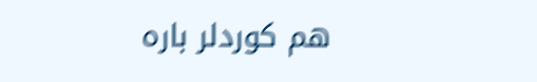هم کوردلر باره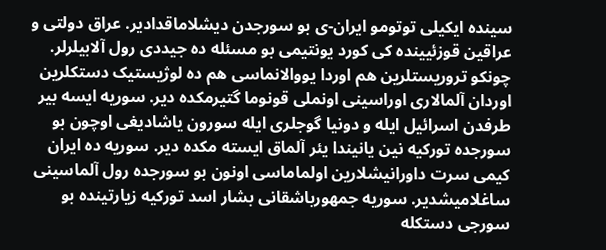سینده ایکیلی توتومو ایران-ی بو سورجدن دیشلاماقدادیر. عراق دولتی و عراقین قوزئیینده کی کورد یونتیمی بو مسئله ده جیددی رول آلابیلرلر. چونکو تروریستلرین هم اوردا یووالانماسی هم ده لوژیستیک دستکلرین اوردان آلمالاری اوراسینی اونملی قونوما گتیرمکده دیر. سوریه ایسه بیر طرفدن اسرائیل ایله و دونیا گوجلری ایله سورون یاشادیغی اوچون بو سورجده تورکیه نین یانیندا یئر آلماق ایسته مکده دیر. سوریه ده ایران کیمی سرت داورانیشلارین اولماماسی اونون بو سورجده رول آلماسینی ساغلامیشدیر. سوریه جمهورباشقانی بشار اسد تورکیه زیارتینده بو سورجی دستکله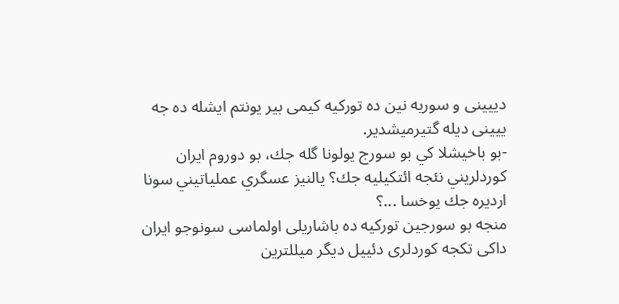دیيینی و سوریه نین ده تورکیه کیمی بیر یونتم ایشله ده جه ييینی دیله گتیرمیشدیر.
-بو باخيشلا كي بو سورج يولونا گله جك، بو دوروم ايران كوردلريني نئجه ائتكيليه جك؟ يالنيز عسگري عملياتيني سونا ارديره جك يوخسا ...؟
منجه بو سورجین تورکیه ده باشاریلی اولماسی سونوجو ایران داکی تکجه کوردلری دئییل دیگر میللترین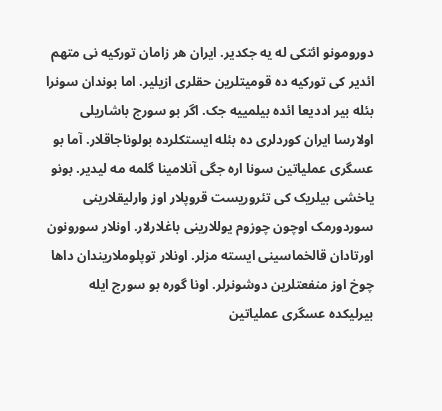دورومونو ائتکی له یه جکدیر. ایران هر زامان تورکیه نی متهم ائدیر کی تورکیه ده قومیتلرین حقلری ازیلیر. اما بوندان سونرا بئله بیر ادديعا ائده بیلمییه جک. اگر بو سورج باشاریلی اولارسا ایران کوردلری ده بئله ایستکلرده بولوناجاقلار. آما بو عسگری عملیاتین سونا اره جگی آنلامینا گلمه مه لیدیر. بونو یاخشی بیلریک کی تئروریست قروپلار اوز وارلیقلارینی سوردورمک اوچون چوزوم یوللارینی باغلارلار. اونلار سورونون اورتادان قالخماسینی ایسته مزلر. اونلار توپلوملاریندان داها چوخ اوز منفعتلرین دوشونرلر. اونا گوره بو سورج ایله بیرلیکده عسگری عملیاتین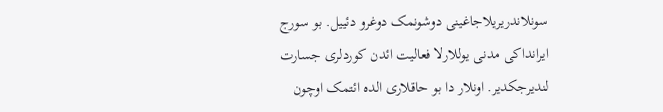سونلاندریریلاجاغینی دوشونمک دوغرو دئییل. بو سورج ایرانداکی مدنی یوللارلا فعالیت ائدن کوردلری جسارت لندیرجکدیر. اونلار دا بو حاقلاری الده ائتمک اوچون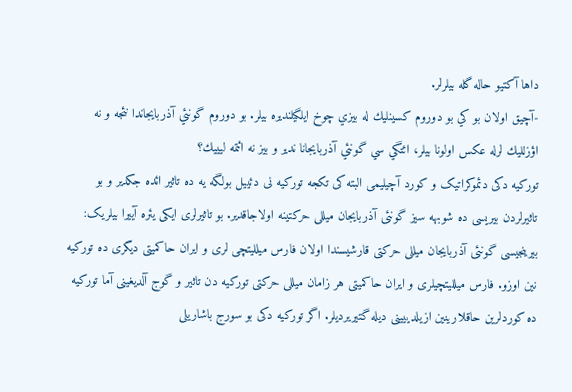داها آکتیو حاله گله بیلرلر.
-آچيق اولان بو كي بو دوروم كسينليك له بيزي چوخ ايلگيلنديره بيلر. بو دوروم گونئي آذربايجاندا نئجه و نه اؤزلليك لرله عكس اولونا بيلر، ائتگي سي گونئي آذربايجانا ندير و بيز نه ائتمه ليييك؟
تورکیه دکی دئموکراتیک و کورد آچیلیمی البته کی تکجه تورکیه نی دئییل بولگه یه ده تاثیر ائده جکدیر و بو تاثیرلردن بیریسی ده شوبهه سیز گونئی آذربایجان میللی حرکتینه اولاجاقدیر. بو تاثیرلری ایکی یئره آییرا بیلریک: بیرینجیسی گونئی آذربایجان میللی حرکتی قارشیسندا اولان فارس میللیتچی لری و ایران حاكمیتی دیگری ده تورکیه نین اوزو. فارس میللیتچیلری و ایران حاکمیتی هر زامان میللی حرکتی تورکیه دن تاثیر و گوج آلدیغینی آما تورکیه ده کوردلرین حاقلارینین ازیلدیيینی دیله گتیریردیلر. اگر تورکیه دکی بو سورج باشاریلی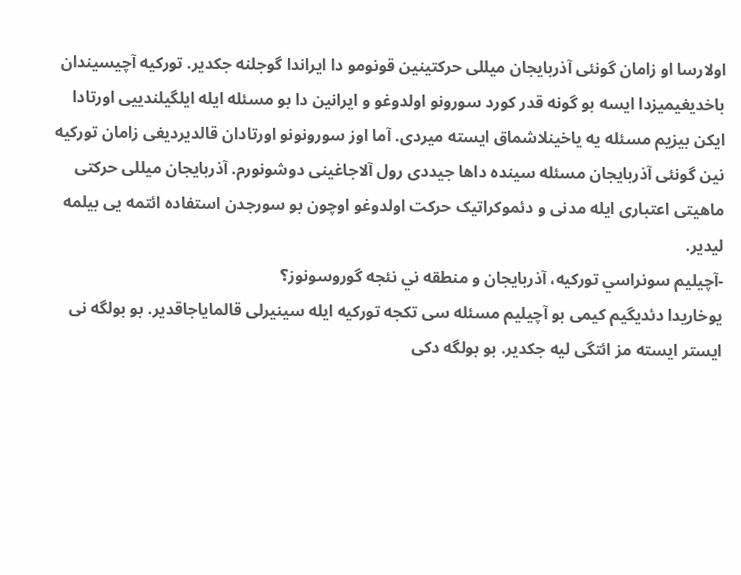اولارسا او زامان گونئی آذربایجان میللی حرکتینین قونومو دا ایراندا گوجلنه جکدیر. تورکیه آچیسیندان باخدیغیمیزدا ایسه بو گونه قدر کورد سورونو اولدوغو و ایرانین دا بو مسئله ایله ایلگیلندیيی اورتادا ایکن بیزیم مسئله یه یاخینلاشماق ایسته میردی. آما اوز سورونونو اورتادان قالدیردیغی زامان تورکیه نین گونئی آذربایجان مسئله سینده داها جیددی رول آلاجاغینی دوشونورم. آذربایجان میللی حرکتی ماهیتی اعتباری ایله مدنی و دئموکراتیک حرکت اولدوغو اوچون بو سورجدن استفاده ائتمه يی بیلمه لیدیر.
-آچيليم سونراسي توركيه، آذربايجان و منطقه ني نئجه گوروسونوز؟
یوخاریدا دئدیگیم کیمی بو آچیلیم مسئله سی تکجه تورکیه ایله سینیرلی قالمایاجاقدیر. بو بولگه نی ایستر ایسته مز ائتگی لیه جکدیر. بو بولگه دکی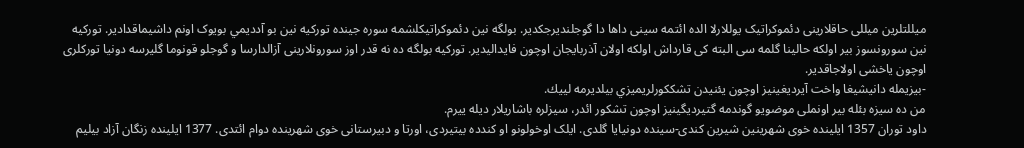میللتلرین میللی حاقلارینی دئموکراتیک یوللارلا الده ائتمه سینی داها دا گوجلندیرجکدیر. بولگه نین دئموکراتیکلشمه سوره جینده تورکیه نین بو آددیمي بویوک اونم داشیماقدادیر. تورکیه نین سورونسوز بیر اولکه حالینا گلمه سی البته کی قارداش اولکه اولان آذربایجان اوچون فایدالیدیر. تورکیه بولگه ده نه قدر اوز سورونلارینی آزالدارسا و گوجلو قونوما گلیرسه دونیا تورکلری اوچون یاخشی اولاجاقدیر.
-بيزيمله دانيشيغا واخت آيرديغينيز اوچون يئنيدن تشككورلريميزي بيلديرمه لييك.
من ده سیزه بئله بیر اونملی موضویو گوندمه گتیردیگینیز اوچون تشکور ائدر، سیزلره باشاریلار دیله ييرم.
داود توران 1357 ایلینده خوی شهرینین شیرین کندی-سینده دونیایا گلدی. ایلک اوخولونو او کندده بیتیردی، اورتا و دبیرستانی خوی شهرینده دوام ائتدی. 1377 ایلینده زنگان آزاد بیلیم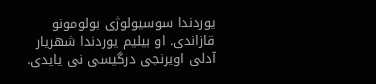یوردندا سوسیولوژی بولومونو قازاندی. او بیلیم یوردندا شهریار آدلی اویرنجی درگیسی نی یایدی.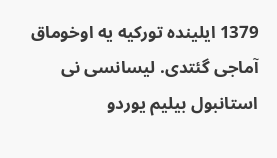1379 ایلینده تورکیه یه اوخوماق آماجی گئتدی. لیسانسی نی استانبول بیلیم یوردو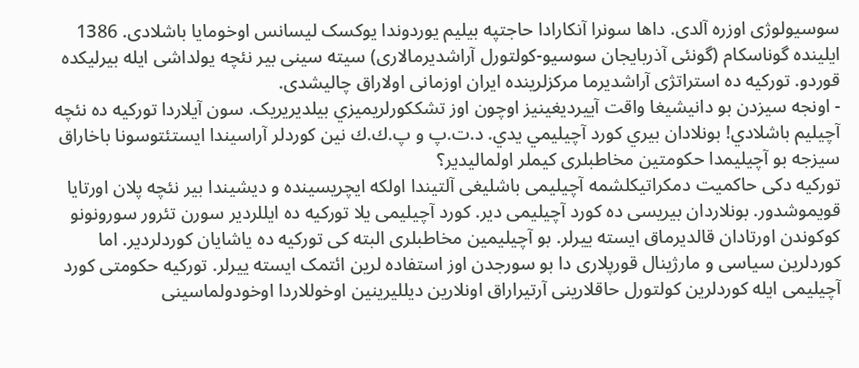سوسیولوژی اوزره آلدی. داها سونرا آنکارادا حاجتپه بیلیم یوردوندا یوکسک لیسانس اوخومایا باشلادی. 1386 ایلینده گوناسکام (گونئی آذربایجان سوسیو-کولتورل آراشدیرمالاری) سیته سینی بیر نئچه یولداشی ایله بیرلیکده قوردو. تورکیه ده استراتژی آراشدیرما مرکزلرینده ایران اوزمانی اولاراق چالیشدی.
- اونجه سيزدن بو دانیشیغا واقت آییرديغينيز اوچون اوز تشككورلريميزي بیلدیریریک. سون آيلاردا توركيه ده نئچه آچيليم باشلادي! بونلادان بيري كورد آچيليمي يدي. د.ت.پ و پ.ك.ك نین کوردلر آراسیندا ایستئتوسونا باخاراق سیزجه بو آچیلیمدا حکومتین مخاطبلری کیملر اولمالیدیر؟
تورکیه دکی حاکمیت دمکراتیکلشمه آچیلیمی باشلیغی آلتیندا اولکه ایچریسینده و دیشیندا بیر نئچه پلان اورتایا قویموشدور. بونلاردان بیریسی ده کورد آچیلیمی دیر. کورد آچیلیمی يلا تورکیه ده ایللردیر سورن تئرور سورونونو کوکوندن اورتادان قالدیرماق ایسته يیرلر. بو آچیلیمین مخاطبلری البته کی تورکیه ده یاشایان کوردلردیر. اما کوردلرین سیاسی و مارژینال قورپلاری دا بو سورجدن اوز استفاده لرین ائتمک ایسته يیرلر. تورکیه حکومتی کورد آچیلیمی ایله کوردلرین کولتورل حاقلارینی آرتیراراق اونلارین دیللیرینین اوخوللاردا اوخودولماسینی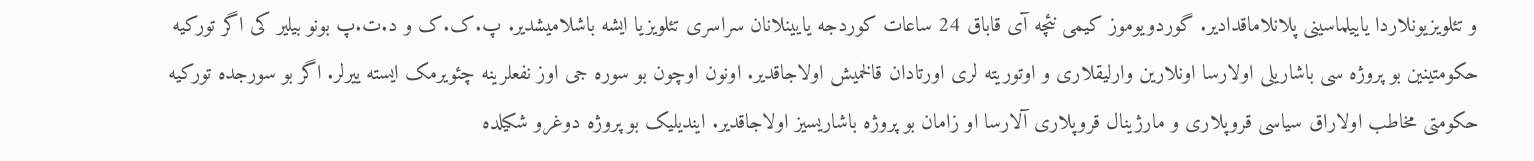و تئلویزیونلاردا یاییلماسینی پلانلاماقدادیر. گوردویوموز کیمی نئچه آی قاباق 24 ساعات کوردجه یایینلانان سراسری تئلویزیا ایشه باشلامیشدیر. پ.ک.ک و د.ت.پ بونو بیلیر کی اگر تورکیه حکومتینین بو پروژه سی باشاریلی اولارسا اونلارین وارلیقلاری و اوتوریته لری اورتادان قالخمیش اولاجاقدیر. اونون اوچون بو سوره جی اوز نفعلرینه چئویرمک ایسته يیرلر. اگر بو سورجده تورکیه حکومتی مخاطب اولاراق سیاسی قروپلاری و مارژینال قروپلاری آلارسا او زامان بو پروژه باشاریسیز اولاجاقدیر. ایندیلیک بو پروژه دوغرو شکیلده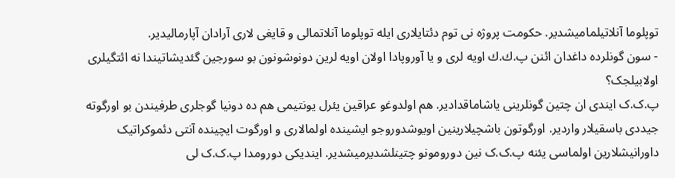توپلوما آنلاتیلمامیشدیر. حکومت پروژه نی توم دئتایلاری ایله توپلوما آنلاتمالی و قایغی لاری آرادان آپارمالیدیر.
- سون گونلرده داغدان ائنن پ.ك.ك اویه لری و یا آوروپادا اولان اويه لرین دونوشونون بو سورجین گئدیشاتیندا نه ائتگیلری اولابیلجک؟
پ.ک.ک ایندی ان چتین گونلرینی یاشاماقدادیر. هم اولدوغو عراقین یئرل یونتیمی هم ده دونیا گوجلری طرفیندن بو اورگوته جیددی باسقیلار واردیر. اورگوتون باشچیلارینین اویوشدوروجو ایشینده اولمالاری و اورگوت ایچینده آنتی دئموکراتیک داورانیشلارین اولماسی یئنه پ.ک.ک نین دورومونو چتینلشدیرمیشدیر. ایندیکی دورومدا پ.ک.ک لی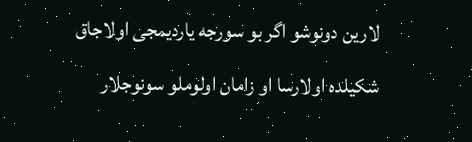لارین دونوشو اگر بو سورجه یاردیمجی اولاجاق شکیلده اولارسا او زامان اولوملو سونوجلار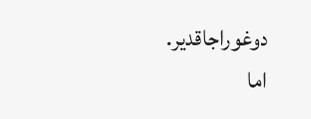دوغوراجاقدیر. اما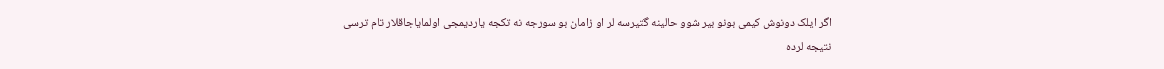اگر ایلک دونوش کیمی بونو بیر شوو حالینه گتیرسه لر او زامان بو سورجه نه تکجه یاردیمجی اولمایاجاقلار تام ترسی نتیجه لرده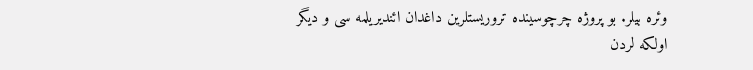وئره بیلر. بو پروژه چرچوسینده تروریستلرین داغدان ائندیریلمه سی و دیگر اولکه لردن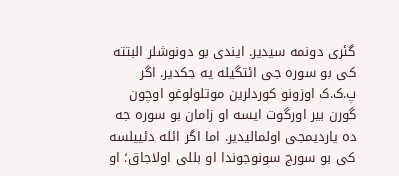گئری دونمه سیدیر. ایندی بو دونوشلر البتته کی بو سوره جی ائتگیله یه جکدیر. اگر پ.ک.ک اوزونو کوردلرین موتلولوغو اوچون گورن بیر اورگوت ایسه او زامان بو سوره جه ده یاردیمجی اولمالیدیر. اما اگر ائله دئییلسه کی بو سورج سونوجوندا او بللی اولاجاق؛ او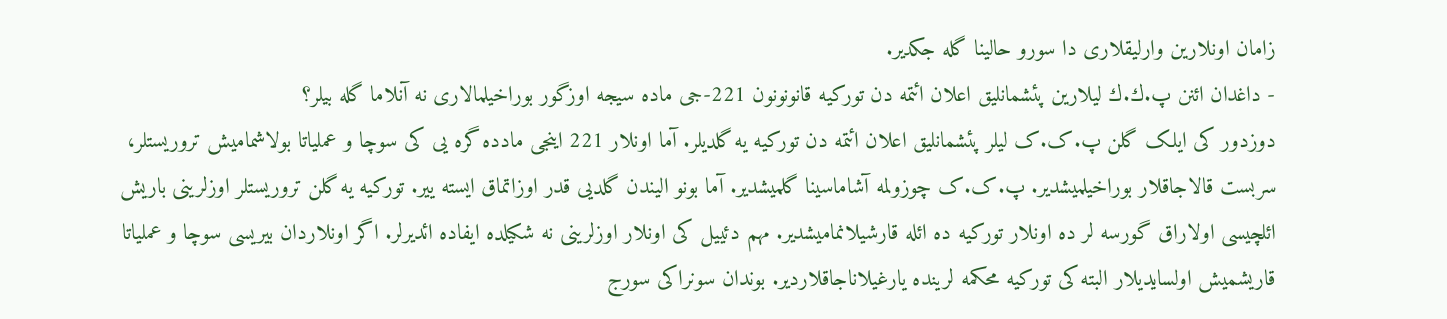زامان اونلارین وارلیقلاری دا سورو حالینا گله جکدیر.
- داغدان ائنن پ.ك.ك لیلارین پئشمانلیق اعلان ائتمه دن تورکیه قانونونون 221-جی ماده سیجه اوزگور بوراخیلمالاری نه آنلاما گله بیلر؟
دوزدور کی ایلک گلن پ.ک.ک لیلر پئشمانلیق اعلان ائتمه دن تورکیه یه گلدیلر. آما اونلار 221 اینجی مادده گره یی کی سوچا و عملیاتا بولاشمامیش تروریستلر، سربست قالاجاقلار بوراخیلمیشدیر. پ.ک.ک چوزولمه آشاماسینا گلمیشدیر. آما بونو الیندن گلدیی قدر اوزاتماق ایسته يیر. تورکیه یه گلن تروریستلر اوزلرینی باریش ائلچیسی اولاراق گورسه لر ده اونلار تورکیه ده ائله قارشیلانمامیشدیر. مهم دئییل کی اونلار اوزلرینی نه شکیلده ایفاده ائدیرلر. اگر اونلاردان بیریسی سوچا و عملیاتا قاریشمیش اولسایدیلار البته کی تورکیه محکمه لرینده یارغیلاناجاقلاردیر. بوندان سونراکی سورج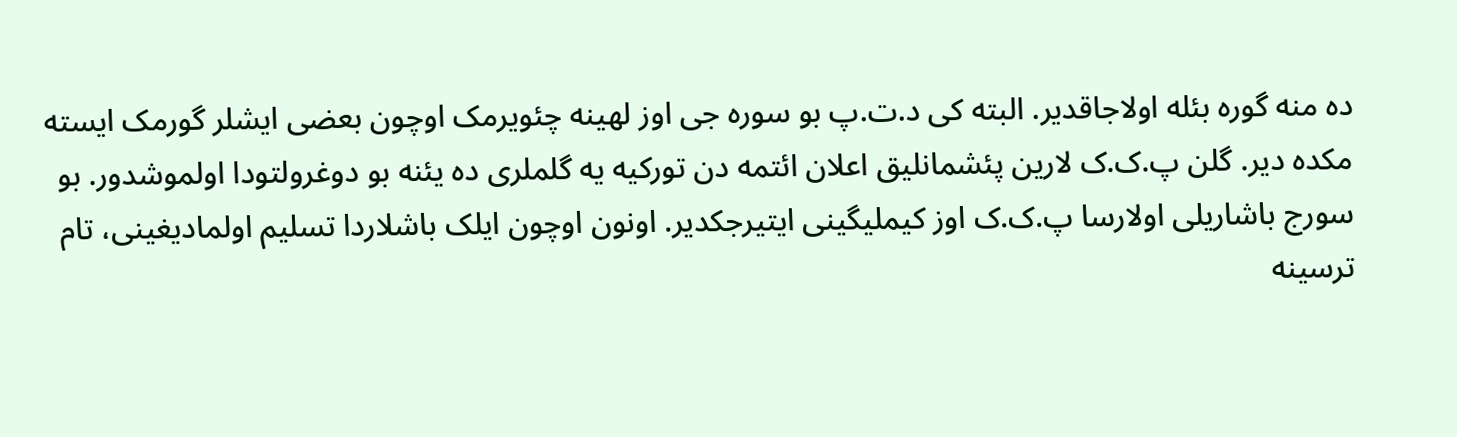ده منه گوره بئله اولاجاقدیر. البته کی د.ت.پ بو سوره جی اوز لهینه چئویرمک اوچون بعضی ایشلر گورمک ایسته مکده دیر. گلن پ.ک.ک لارین پئشمانلیق اعلان ائتمه دن تورکیه یه گلملری ده یئنه بو دوغرولتودا اولموشدور. بو سورج باشاریلی اولارسا پ.ک.ک اوز کیملیگینی ایتیرجکدیر. اونون اوچون ایلک باشلاردا تسلیم اولمادیغینی، تام ترسینه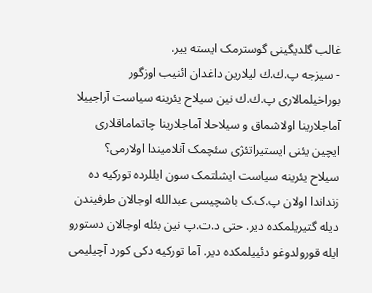غالب گلدیگینی گوسترمک ایسته يیر.
- سیزجه پ.ك.ك لیلارین داغدان ائنیب اوزگور بوراخیلمالاری پ.ك.ك نین سیلاح یئرینه سیاست آراجییلا آماجلارینا اولاشماق و سیلاحلا آماجلارینا چاتماماقلاری ایچین یئنی ایستیراتئژی سئچمک آنلامیندا اولارمی؟
سیلاح یئرینه سیاست ایشلتمک سون ایللرده تورکیه ده زنداندا اولان پ.ک.ک باشچیسی عبدالله اوجالان طرفیندن دیله گتیریلمکده دیر. حتی د.ت.پ نین بئله اوجالان دستورو ایله قورولدوغو دئییلمکده دیر. آما تورکیه دکی کورد آچیلیمی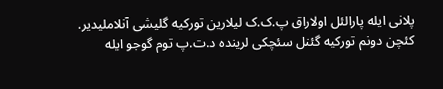پلانی ایله پارالئل اولاراق پ.ک.ک ليلارین تورکیه گلیشی آنلاملیدیر. کئچن دونم تورکیه گئنل سئچکی لرینده د.ت.پ توم گوجو ایله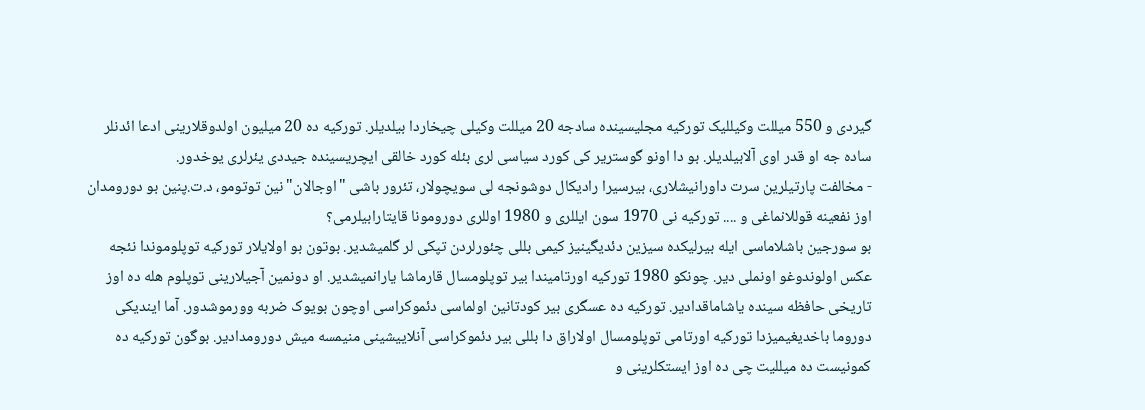گیردی و 550 میللت وکیللیک تورکیه مجلیسینده سادجه 20 میللت وکیلی چیخاردا بیلدیلر. تورکیه ده 20 میلیون اولدوقلارینی ادعا ائدنلر ساده جه او قدر اوی آلابیلدیلر. بو دا اونو گوستریر کی کورد سیاسی لری بئله کورد خالقی ایچریسینده جیددی یئرلری یوخدور.
- مخالفت پارتیلرین سرت داورانیشلاری، بیرسیرا رادیکال دوشونجه لی سویچولار، تئرور باشی "اوجالان"نین توتومو، د.ت.پنین بو دورومدان اوز نفعینه قوللانماغی و .... تورکیه نی 1970 سون ایللری و 1980 اوللری دورومونا قایتارابیلرمی؟
بو سورجین باشلاماسی ایله بیرلیکده سیزین دئدیگینیز کیمی بللی چئورلردن تپکی لر گلمیشدیر. بوتون بو اولایلار تورکیه توپلوموندا نئجه عکس اولوندوغو اونملی دیر. چونکو 1980 تورکیه اورتامیندا بیر توپلومسال قارماشا یارانمیشدیر. او دونمین آجیلارینی توپلوم هله ده اوز تاریخی حافظه سینده یاشاماقدادیر. تورکیه ده عسگری بیر کودتانین اولماسی دئموکراسی اوچون بویوک ضربه وورموشدور. آما ایندیکی دوروما باخدیغیمیزدا تورکیه اورتامی توپلومسال اولاراق دا بللی بیر دئموکراسی آنلاییشینی منیمسه میش دورومدادیر. بوگون تورکیه ده کمونیست ده میللیت چی ده اوز ایستکلرینی و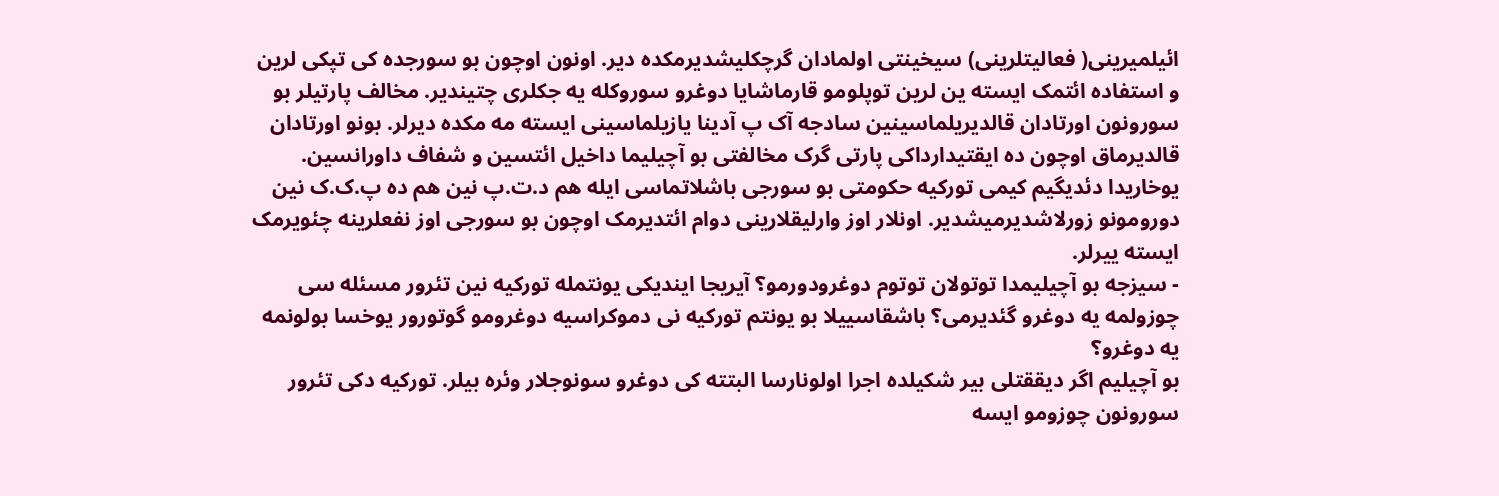ائیلمیرینی( فعالیتلرینی) سیخینتی اولمادان گرچکلیشدیرمکده دیر. اونون اوچون بو سورجده کی تپکی لرین و استفاده ائتمک ایسته ین لرین توپلومو قارماشایا دوغرو سوروکله یه جکلری چتیندیر. مخالف پارتیلر بو سورونون اورتادان قالدیریلماسینین سادجه آک پ آدینا یازیلماسینی ایسته مه مکده دیرلر. بونو اورتادان قالديرماق اوچون ده ایقتیدارداکی پارتی گرک مخالفتی بو آچیلیما داخیل ائتسین و شفاف داورانسین. یوخاریدا دئدیگیم کیمی تورکیه حکومتی بو سورجی باشلاتماسی ایله هم د.ت.پ نین هم ده پ.ک.ک نین دورومونو زورلاشدیرمیشدیر. اونلار اوز وارلیقلارینی دوام ائتدیرمک اوچون بو سورجی اوز نفعلرینه چئویرمک ایسته يیرلر.
- سیزجه بو آچیلیمدا توتولان توتوم دوغرودورمو؟ آیریجا ایندیکی یونتمله تورکیه نین تئرور مسئله سی چوزولمه یه دوغرو گئدیرمی؟ باشقاسيیلا بو یونتم تورکیه نی دموکراسیه دوغرومو گوتورور یوخسا بولونمه يه دوغرو؟
بو آچیلیم اگر دیققتلی بیر شکیلده اجرا اولونارسا البتته كی دوغرو سونوجلار وئره بیلر. تورکیه دکی تئرور سورونون چوزومو ایسه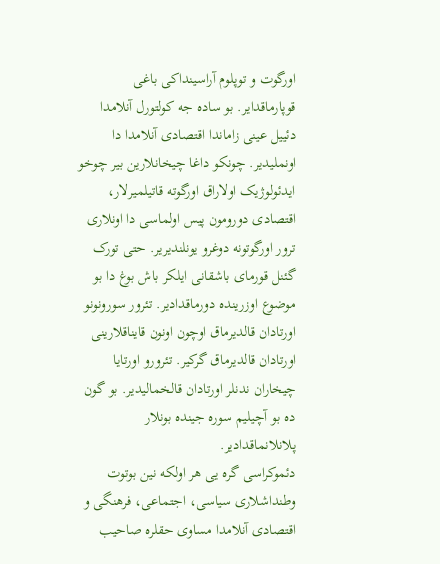اورگوت و توپلوم آراسینداکی باغی قوپارماقدایر. بو ساده جه کولتورل آنلامدا دئییل عینی زاماندا اقتصادی آنلامدا دا اونملیدیر. چونکو داغا چیخانلارین بیر چوخو ایدئولوژیک اولاراق اورگوته قاتیلمیرلار، اقتصادی دورومون پیس اولماسی دا اونلاری ترور اورگوتونه دوغرو یونلندیریر. حتی تورک گئنل قورمای باشقانی ایلکر باش بوغ دا بو موضوع اوزرینده دورماقدادیر. تئرور سورونونو اورتادان قالدیرماق اوچون اونون قایناقلارینی اورتادان قالدیرماق گرکیر. تئرورو اورتایا چیخاران ندنلر اورتادان قالخمالیدیر. بو گون ده بو آچیلیم سوره جینده بونلار پلانلانماقدادیر.
دئموکراسی گره یی هر اولکه نین بوتوت وطنداشلاری سیاسی، اجتماعی، فرهنگی و اقتصادی آنلامدا مساوی حقلره صاحیب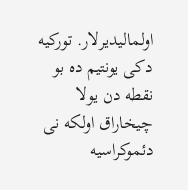اولماليدیرلار. تورکیه دکی یونتیم ده بو نقطه دن یولا چیخاراق اولکه نی دئموکراسیه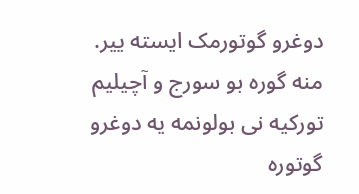دوغرو گوتورمک ایسته يیر. منه گوره بو سورج و آچیلیم تورکیه نی بولونمه یه دوغرو گوتوره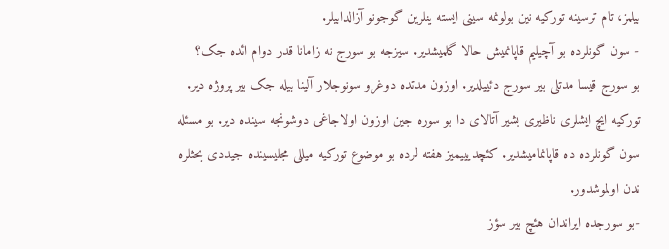بیلمز، تام ترسینه تورکیه نین بولونمه سینی ایسته ینلرین گوجونو آزالدابیلر.
- سون گونلرده بو آچیلیم قاپانمیش حالا گلمیشدیر. سیزجه بو سورج نه زامانا قدر دوام ائده جک؟
بو سورج قیسا مدتلی بیر سورج دئییلدیر. اوزون مدتده دوغرو سونوجلار آلینا بیله جک بیر پروژه دیر. تورکیه ایچ ایشلری ناظیری بشیر آتالای دا بو سوره جین اوزون اولاجاغی دوشونجه سینده دیر. بو مسئله سون گونلرده ده قاپانمامیشدیر. کئچدیییمیز هفته لرده بو موضوع تورکیه میللی مجلیسینده جیددی بحثلره ندن اولموشدور.
-بو سورجده ايراندان هئچ بير سؤز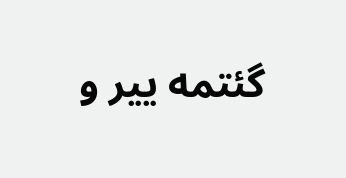گئتمه يير و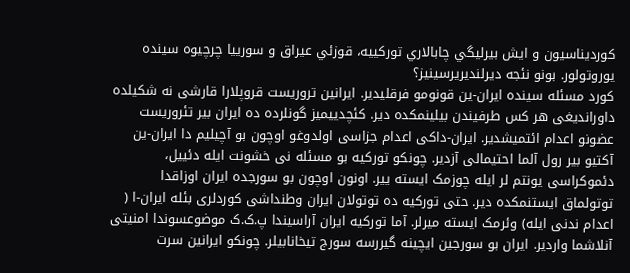كورديناسيون و ايش بيرليگي چابالاري توركييه، قوزئي عيراق و سورييا چرچيوه سينده يوروتولور. بونو نئجه ديرلنديريرسينيز؟
کورد مسئله سینده ایران-ین قونومو فرقلیدیر. ایرانین تروریست قروپلارا قارشی نه شکیلده داوراندیغی هر کس طرفیندن بیلینمکده دیر. کئچدییمیز گونلرده ده ایران بیر تئروریست عضونو اعدام ائتمیشدیر. ایران-داکی اعدام جزاسی اولدوغو اوچون بو آچیلیم دا ایران-ین آکتیو بیر رول آلما احتیمالی آزدیر. چونکو تورکیه بو مسئله نی خشونت ایله دئییل، دئموکراسی یونتم لر ایله چوزمک ایسته يیر. اونون اوچون بو سورجده ایران اوزاقدا توتولماق ایستنمکده دیر. حتی تورکیه ده توتولان ایران وطنداشی کوردلری بئله ایران-ا ( اعدام ندنی ایله) وئرمک ایسته میرلر. آما تورکیه ایران آراسیندا پ.ک.ک موضوعسوندا امنیتی آنلاشما واردیر. ایران بو سورجین ایچینه گیررسه سورج تیخانابیلر. چونکو ایرانین سرت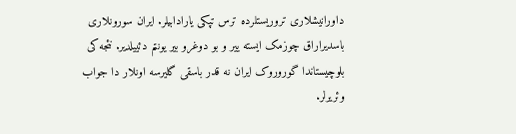داورانیشلاری تروریستلرده ترس تپکی یارادابیلر. ایران سورونلاری باسدیراراق چوزمک ایسته يیر و بو دوغرو بیر یونتم دئییلدیر. نئجه کی بلوچیستاندا گوروروک ایران نه قدر باسقی گلیرسه اونلار دا جواب وئریرلر.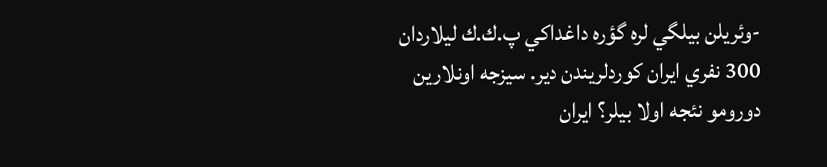-وئريلن بيلگي لره گؤره داغداكي پ.ك.ك ليلاردان 300 نفري ايران كوردلريندن دير. سيزجه اونلارين دورومو نئجه اولا بيلر؟ ايران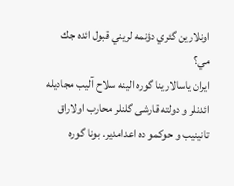اونلارين گئري دؤنمه لريني قبول ائده جك مي؟
ایران یاسالارینا گوره الینه سلاح آلیب مجاديله ائدنلر و دولته قارشی گلنلر محارب اولاراق تانینیب و حوکمو ده اعدامدیر. بونا گوره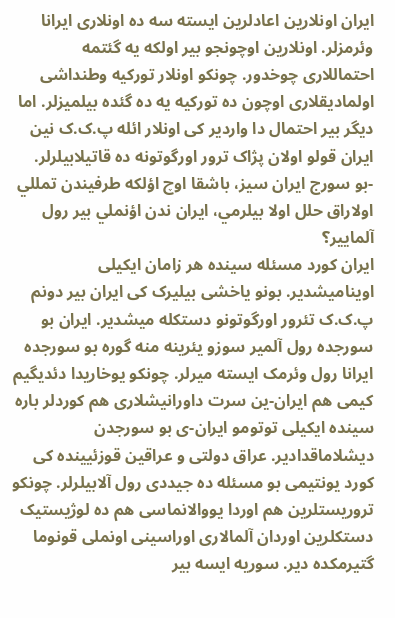ایران اونلارین اعادلرین ایسته سه ده اونلاری ایرانا وئرمزلر. اونلارین اوچونجو بیر اولکه یه گئتمه احتماللاری چوخدور. چونکو اونلار تورکیه وطنداشی اولمادیقلاری اوچون ده تورکیه یه ده گئده بیلمیزلر. اما دیگر بیر احتمال دا واردیر کی اونلار ائله پ.ک.ک نین ایران قولو اولان پژاک ترور اورگوتونه ده قاتیلابیلرلر.
-بو سورج ايران سيز، باشقا اوچ اؤلكه طرفيندن تمللي اولاراق حلل اولا بيلرمي، ايران ندن اؤنملي بير رول آلمايير؟
ایران کورد مسئله سینده هر زامان ایکیلی اوینامیشدیر. بونو یاخشی بیلیرک کی ایران بیر دونم پ.ک.ک تئرور اورگوتونو دستکله میشدیر. ایران بو سورجده رول آلمیر سوزو یئرینه منه گوره بو سورجده ایرانا رول وئرمک ایسته میرلر. چونکو یوخاریدا دئدیگیم کیمی هم ایران-ین سرت داورانیشلاری هم کوردلر باره سینده ایکیلی توتومو ایران-ی بو سورجدن دیشلاماقدادیر. عراق دولتی و عراقین قوزئیینده کی کورد یونتیمی بو مسئله ده جیددی رول آلابیلرلر. چونکو تروریستلرین هم اوردا یووالانماسی هم ده لوژیستیک دستکلرین اوردان آلمالاری اوراسینی اونملی قونوما گتیرمکده دیر. سوریه ایسه بیر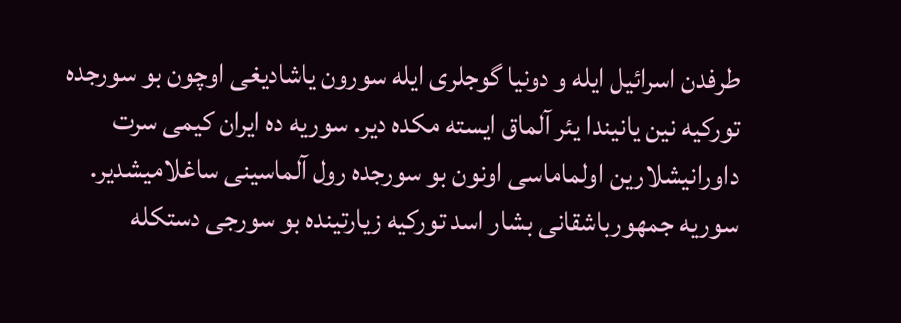طرفدن اسرائیل ایله و دونیا گوجلری ایله سورون یاشادیغی اوچون بو سورجده تورکیه نین یانیندا یئر آلماق ایسته مکده دیر. سوریه ده ایران کیمی سرت داورانیشلارین اولماماسی اونون بو سورجده رول آلماسینی ساغلامیشدیر. سوریه جمهورباشقانی بشار اسد تورکیه زیارتینده بو سورجی دستکله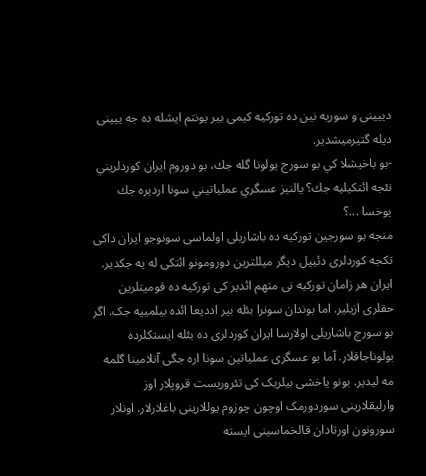دیيینی و سوریه نین ده تورکیه کیمی بیر یونتم ایشله ده جه ييینی دیله گتیرمیشدیر.
-بو باخيشلا كي بو سورج يولونا گله جك، بو دوروم ايران كوردلريني نئجه ائتكيليه جك؟ يالنيز عسگري عملياتيني سونا ارديره جك يوخسا ...؟
منجه بو سورجین تورکیه ده باشاریلی اولماسی سونوجو ایران داکی تکجه کوردلری دئییل دیگر میللترین دورومونو ائتکی له یه جکدیر. ایران هر زامان تورکیه نی متهم ائدیر کی تورکیه ده قومیتلرین حقلری ازیلیر. اما بوندان سونرا بئله بیر ادديعا ائده بیلمییه جک. اگر بو سورج باشاریلی اولارسا ایران کوردلری ده بئله ایستکلرده بولوناجاقلار. آما بو عسگری عملیاتین سونا اره جگی آنلامینا گلمه مه لیدیر. بونو یاخشی بیلریک کی تئروریست قروپلار اوز وارلیقلارینی سوردورمک اوچون چوزوم یوللارینی باغلارلار. اونلار سورونون اورتادان قالخماسینی ایسته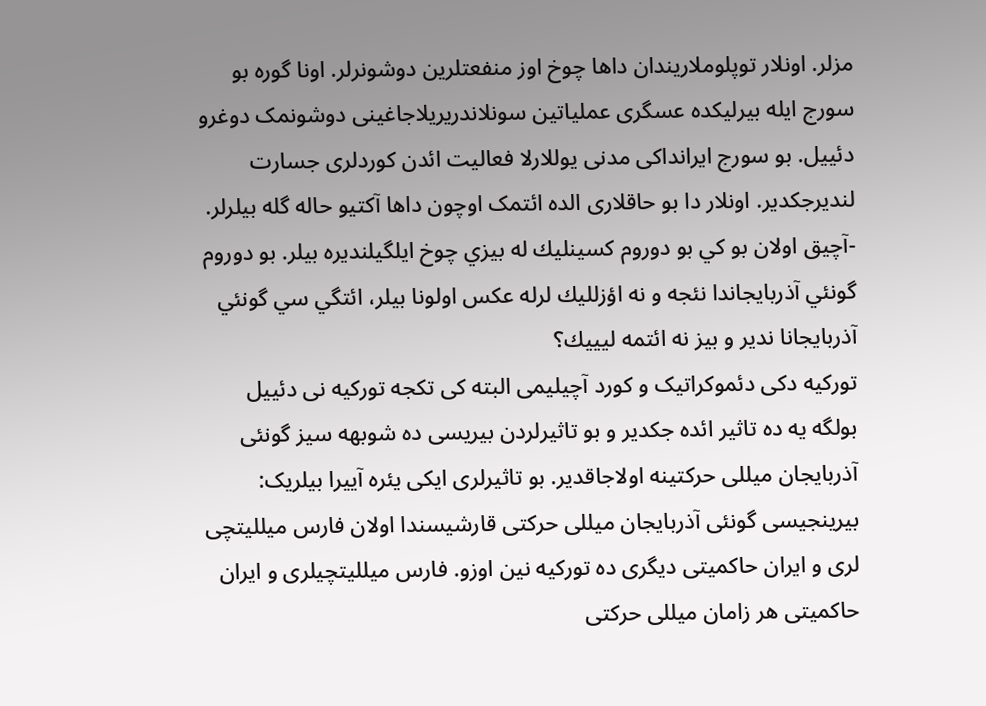مزلر. اونلار توپلوملاریندان داها چوخ اوز منفعتلرین دوشونرلر. اونا گوره بو سورج ایله بیرلیکده عسگری عملیاتین سونلاندریریلاجاغینی دوشونمک دوغرو دئییل. بو سورج ایرانداکی مدنی یوللارلا فعالیت ائدن کوردلری جسارت لندیرجکدیر. اونلار دا بو حاقلاری الده ائتمک اوچون داها آکتیو حاله گله بیلرلر.
-آچيق اولان بو كي بو دوروم كسينليك له بيزي چوخ ايلگيلنديره بيلر. بو دوروم گونئي آذربايجاندا نئجه و نه اؤزلليك لرله عكس اولونا بيلر، ائتگي سي گونئي آذربايجانا ندير و بيز نه ائتمه ليييك؟
تورکیه دکی دئموکراتیک و کورد آچیلیمی البته کی تکجه تورکیه نی دئییل بولگه یه ده تاثیر ائده جکدیر و بو تاثیرلردن بیریسی ده شوبهه سیز گونئی آذربایجان میللی حرکتینه اولاجاقدیر. بو تاثیرلری ایکی یئره آییرا بیلریک: بیرینجیسی گونئی آذربایجان میللی حرکتی قارشیسندا اولان فارس میللیتچی لری و ایران حاكمیتی دیگری ده تورکیه نین اوزو. فارس میللیتچیلری و ایران حاکمیتی هر زامان میللی حرکتی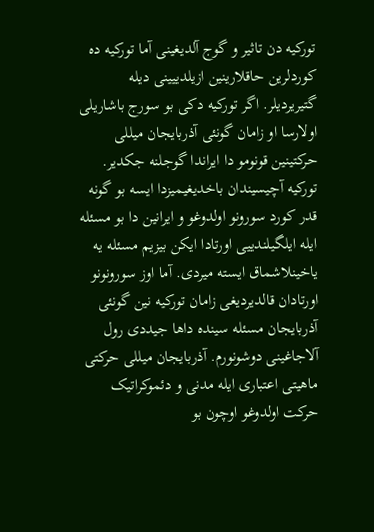تورکیه دن تاثیر و گوج آلدیغینی آما تورکیه ده کوردلرین حاقلارینین ازیلدیيینی دیله گتیریردیلر. اگر تورکیه دکی بو سورج باشاریلی اولارسا او زامان گونئی آذربایجان میللی حرکتینین قونومو دا ایراندا گوجلنه جکدیر. تورکیه آچیسیندان باخدیغیمیزدا ایسه بو گونه قدر کورد سورونو اولدوغو و ایرانین دا بو مسئله ایله ایلگیلندیيی اورتادا ایکن بیزیم مسئله یه یاخینلاشماق ایسته میردی. آما اوز سورونونو اورتادان قالدیردیغی زامان تورکیه نین گونئی آذربایجان مسئله سینده داها جیددی رول آلاجاغینی دوشونورم. آذربایجان میللی حرکتی ماهیتی اعتباری ایله مدنی و دئموکراتیک حرکت اولدوغو اوچون بو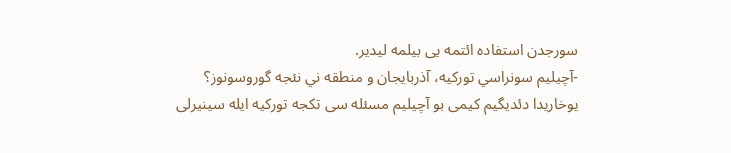سورجدن استفاده ائتمه يی بیلمه لیدیر.
-آچيليم سونراسي توركيه، آذربايجان و منطقه ني نئجه گوروسونوز؟
یوخاریدا دئدیگیم کیمی بو آچیلیم مسئله سی تکجه تورکیه ایله سینیرلی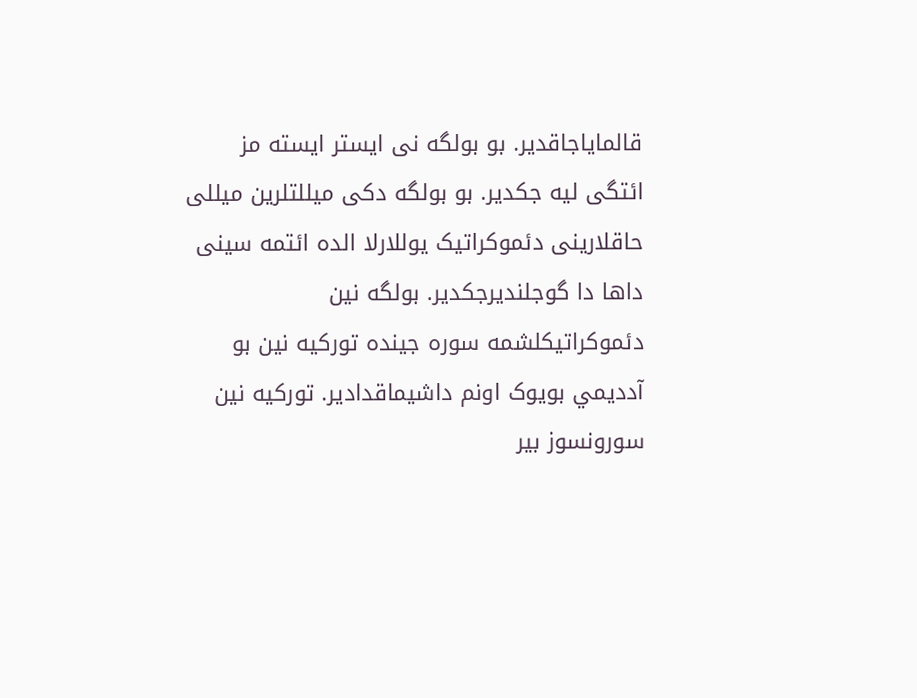قالمایاجاقدیر. بو بولگه نی ایستر ایسته مز ائتگی لیه جکدیر. بو بولگه دکی میللتلرین میللی حاقلارینی دئموکراتیک یوللارلا الده ائتمه سینی داها دا گوجلندیرجکدیر. بولگه نین دئموکراتیکلشمه سوره جینده تورکیه نین بو آددیمي بویوک اونم داشیماقدادیر. تورکیه نین سورونسوز بیر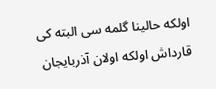اولکه حالینا گلمه سی البته کی قارداش اولکه اولان آذربایجان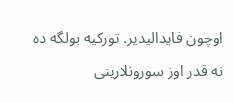اوچون فایدالیدیر. تورکیه بولگه ده نه قدر اوز سورونلارینی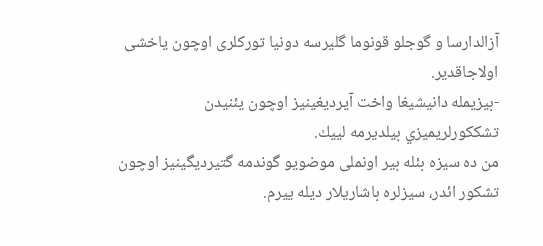آزالدارسا و گوجلو قونوما گلیرسه دونیا تورکلری اوچون یاخشی اولاجاقدیر.
-بيزيمله دانيشيغا واخت آيرديغينيز اوچون يئنيدن تشككورلريميزي بيلديرمه لييك.
من ده سیزه بئله بیر اونملی موضویو گوندمه گتیردیگینیز اوچون تشکور ائدر، سیزلره باشاریلار دیله ييرم.